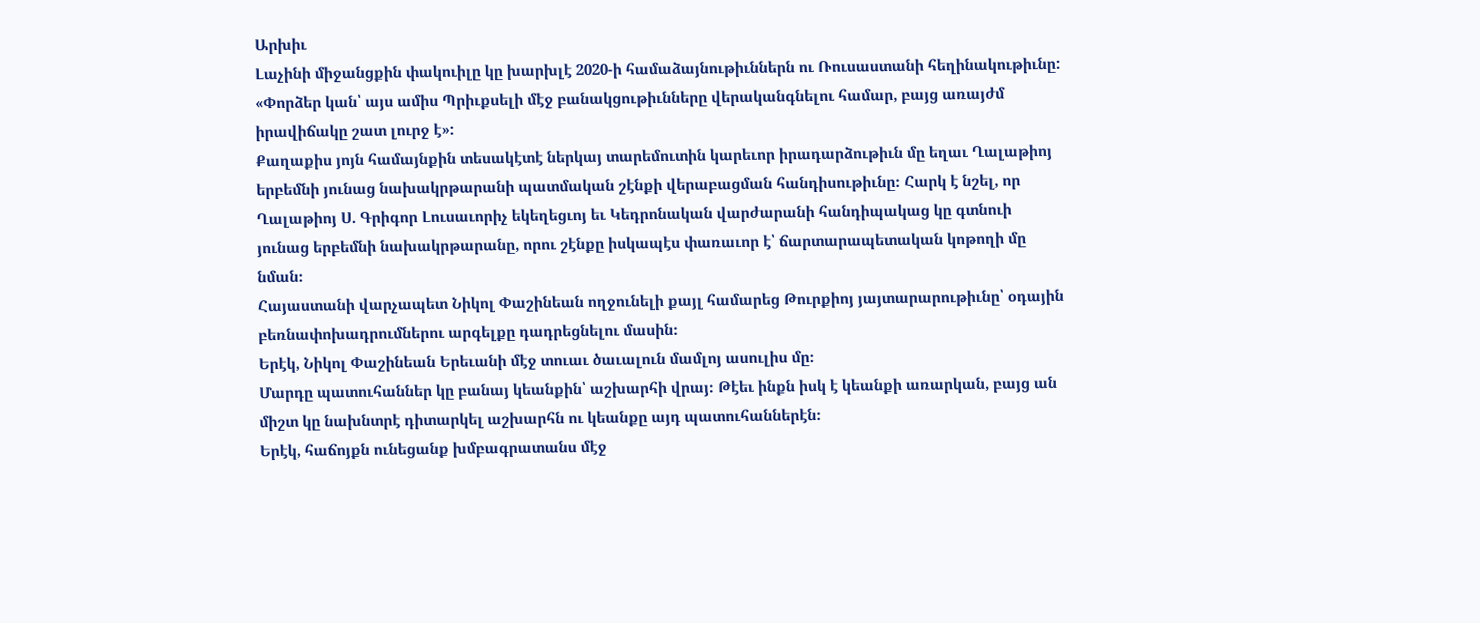Արխիւ
Լաչինի միջանցքին փակուիլը կը խարխլէ 2020-ի համաձայնութիւններն ու Ռուսաստանի հեղինակութիւնը:
«Փորձեր կան՝ այս ամիս Պրիւքսելի մէջ բանակցութիւնները վերականգնելու համար, բայց առայժմ իրավիճակը շատ լուրջ է»:
Քաղաքիս յոյն համայնքին տեսակէտէ ներկայ տարեմուտին կարեւոր իրադարձութիւն մը եղաւ Ղալաթիոյ երբեմնի յունաց նախակրթարանի պատմական շէնքի վերաբացման հանդիսութիւնը։ Հարկ է նշել, որ Ղալաթիոյ Ս. Գրիգոր Լուսաւորիչ եկեղեցւոյ եւ Կեդրոնական վարժարանի հանդիպակաց կը գտնուի յունաց երբեմնի նախակրթարանը, որու շէնքը իսկապէս փառաւոր է՝ ճարտարապետական կոթողի մը նման։
Հայաստանի վարչապետ Նիկոլ Փաշինեան ողջունելի քայլ համարեց Թուրքիոյ յայտարարութիւնը՝ օդային բեռնափոխադրումներու արգելքը դադրեցնելու մասին։
Երէկ, Նիկոլ Փաշինեան Երեւանի մէջ տուաւ ծաւալուն մամլոյ ասուլիս մը։
Մարդը պատուհաններ կը բանայ կեանքին՝ աշխարհի վրայ։ Թէեւ ինքն իսկ է կեանքի առարկան, բայց ան միշտ կը նախնտրէ դիտարկել աշխարհն ու կեանքը այդ պատուհաններէն։
Երէկ, հաճոյքն ունեցանք խմբագրատանս մէջ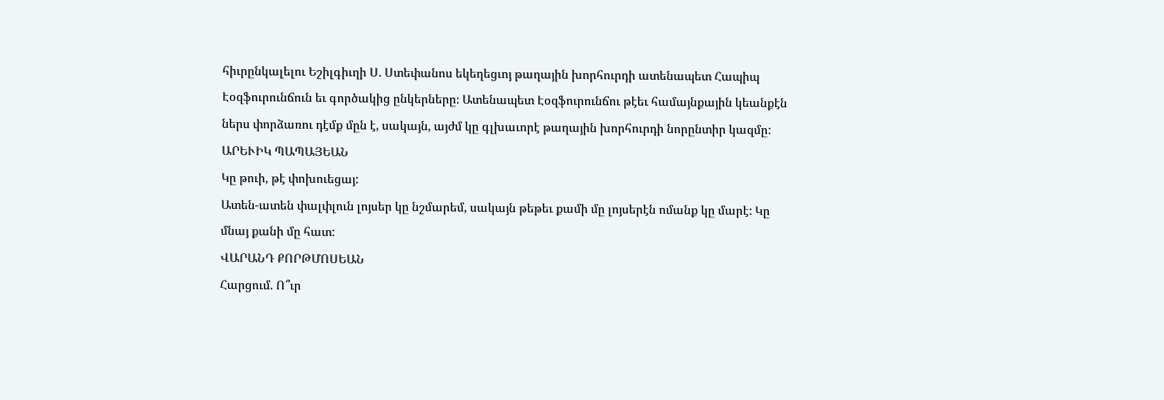հիւրընկալելու Եշիլգիւղի Ս. Ստեփանոս եկեղեցւոյ թաղային խորհուրդի ատենապետ Հապիպ Էօզֆուրունճուն եւ գործակից ընկերները։ Ատենապետ Էօզֆուրունճու թէեւ համայնքային կեանքէն ներս փորձառու դէմք մըն է, սակայն, այժմ կը գլխաւորէ թաղային խորհուրդի նորընտիր կազմը:
ԱՐԵՒԻԿ ՊԱՊԱՅԵԱՆ
Կը թուի, թէ փոխուեցայ:
Ատեն-ատեն փալփլուն լոյսեր կը նշմարեմ, սակայն թեթեւ քամի մը լոյսերէն ոմանք կը մարէ: Կը մնայ քանի մը հատ:
ՎԱՐԱՆԴ ՔՈՐԹՄՈՍԵԱՆ
Հարցում. Ո՞ւր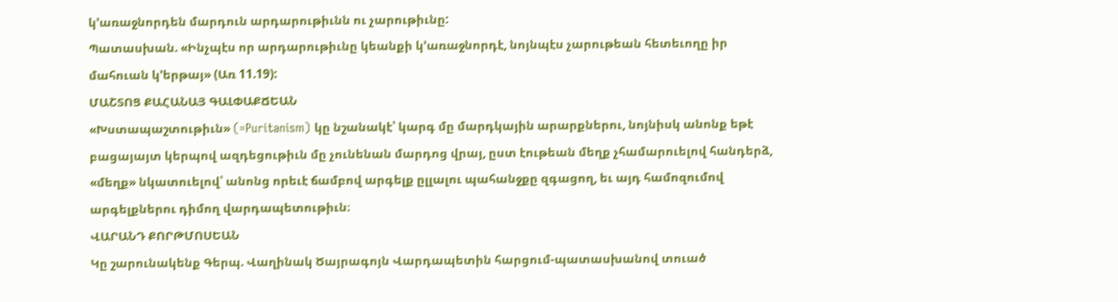կ՚առաջնորդեն մարդուն արդարութիւնն ու չարութիւնը:
Պատասխան. «Ինչպէս որ արդարութիւնը կեանքի կ՚առաջնորդէ, նոյնպէս չարութեան հետեւողը իր մահուան կ՚երթայ» (Առ 11.19):
ՄԱՇՏՈՑ ՔԱՀԱՆԱՅ ԳԱԼՓԱՔՃԵԱՆ
«Խստապաշտութիւն» (=Puritanism) կը նշանակէ՝ կարգ մը մարդկային արարքներու, նոյնիսկ անոնք եթէ բացայայտ կերպով ազդեցութիւն մը չունենան մարդոց վրայ, ըստ էութեան մեղք չհամարուելով հանդերձ, «մեղք» նկատուելով՝ անոնց որեւէ ճամբով արգելք ըլլալու պահանջքը զգացող, եւ այդ համոզումով արգելքներու դիմող վարդապետութիւն։
ՎԱՐԱՆԴ ՔՈՐԹՄՈՍԵԱՆ
Կը շարունակենք Գերպ. Վաղինակ Ծայրագոյն Վարդապետին հարցում-պատասխանով տուած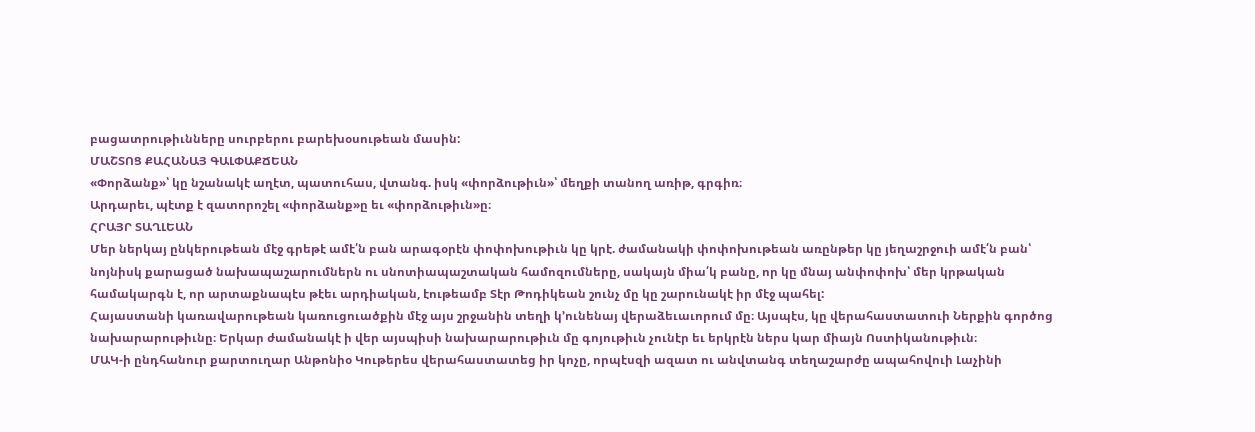բացատրութիւնները սուրբերու բարեխօսութեան մասին:
ՄԱՇՏՈՑ ՔԱՀԱՆԱՅ ԳԱԼՓԱՔՃԵԱՆ
«Փորձանք»՝ կը նշանակէ աղէտ, պատուհաս, վտանգ. իսկ «փորձութիւն»՝ մեղքի տանող առիթ, գրգիռ։
Արդարեւ, պէտք է զատորոշել «փորձանք»ը եւ «փորձութիւն»ը։
ՀՐԱՅՐ ՏԱՂԼԵԱՆ
Մեր ներկայ ընկերութեան մէջ գրեթէ ամէ՛ն բան արագօրէն փոփոխութիւն կը կրէ. ժամանակի փոփոխութեան առընթեր կը յեղաշրջուի ամէ՛ն բան՝ նոյնիսկ քարացած նախապաշարումներն ու սնոտիապաշտական համոզումները, սակայն միա՛կ բանը, որ կը մնայ անփոփոխ՝ մեր կրթական համակարգն է, որ արտաքնապէս թէեւ արդիական, էութեամբ Տէր Թոդիկեան շունչ մը կը շարունակէ իր մէջ պահել:
Հայաստանի կառավարութեան կառուցուածքին մէջ այս շրջանին տեղի կ՚ունենայ վերաձեւաւորում մը։ Այսպէս, կը վերահաստատուի Ներքին գործոց նախարարութիւնը։ Երկար ժամանակէ ի վեր այսպիսի նախարարութիւն մը գոյութիւն չունէր եւ երկրէն ներս կար միայն Ոստիկանութիւն։
ՄԱԿ-ի ընդհանուր քարտուղար Անթոնիօ Կութերես վերահաստատեց իր կոչը, որպէսզի ազատ ու անվտանգ տեղաշարժը ապահովուի Լաչինի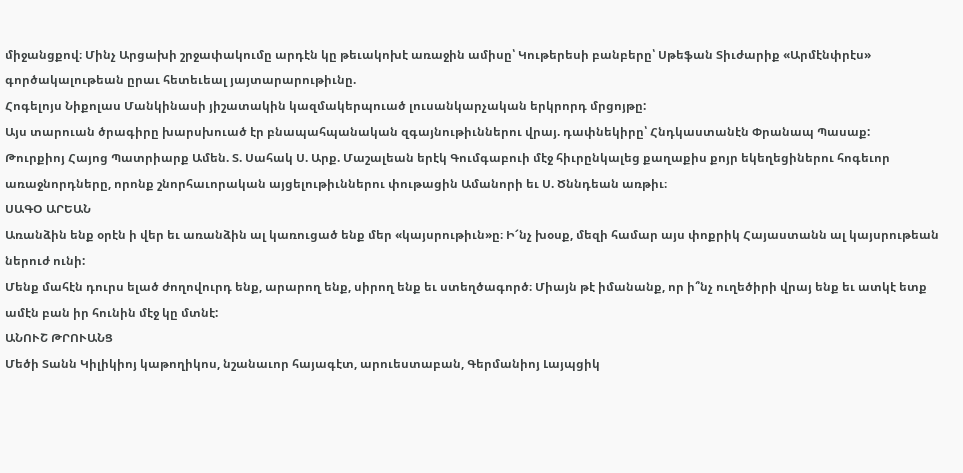միջանցքով։ Մինչ Արցախի շրջափակումը արդէն կը թեւակոխէ առաջին ամիսը՝ Կութերեսի բանբերը՝ Սթեֆան Տիւժարիք «Արմէնփրէս» գործակալութեան ըրաւ հետեւեալ յայտարարութիւնը.
Հոգելոյս Նիքոլաս Մանկինասի յիշատակին կազմակերպուած լուսանկարչական երկրորդ մրցոյթը:
Այս տարուան ծրագիրը խարսխուած էր բնապահպանական զգայնութիւններու վրայ. դափնեկիրը՝ Հնդկաստանէն Փրանապ Պասաք:
Թուրքիոյ Հայոց Պատրիարք Ամեն. Տ. Սահակ Ս. Արք. Մաշալեան երէկ Գումգաբուի մէջ հիւրընկալեց քաղաքիս քոյր եկեղեցիներու հոգեւոր առաջնորդները, որոնք շնորհաւորական այցելութիւններու փութացին Ամանորի եւ Ս. Ծննդեան առթիւ։
ՍԱԳՕ ԱՐԵԱՆ
Առանձին ենք օրէն ի վեր եւ առանձին ալ կառուցած ենք մեր «կայսրութիւն»ը։ Ի՜նչ խօսք, մեզի համար այս փոքրիկ Հայաստանն ալ կայսրութեան ներուժ ունի:
Մենք մահէն դուրս ելած ժողովուրդ ենք, արարող ենք, սիրող ենք եւ ստեղծագործ։ Միայն թէ իմանանք, որ ի՞նչ ուղեծիրի վրայ ենք եւ ատկէ ետք ամէն բան իր հունին մէջ կը մտնէ:
ԱՆՈՒՇ ԹՐՈՒԱՆՑ
Մեծի Տանն Կիլիկիոյ կաթողիկոս, նշանաւոր հայագէտ, արուեստաբան, Գերմանիոյ Լայպցիկ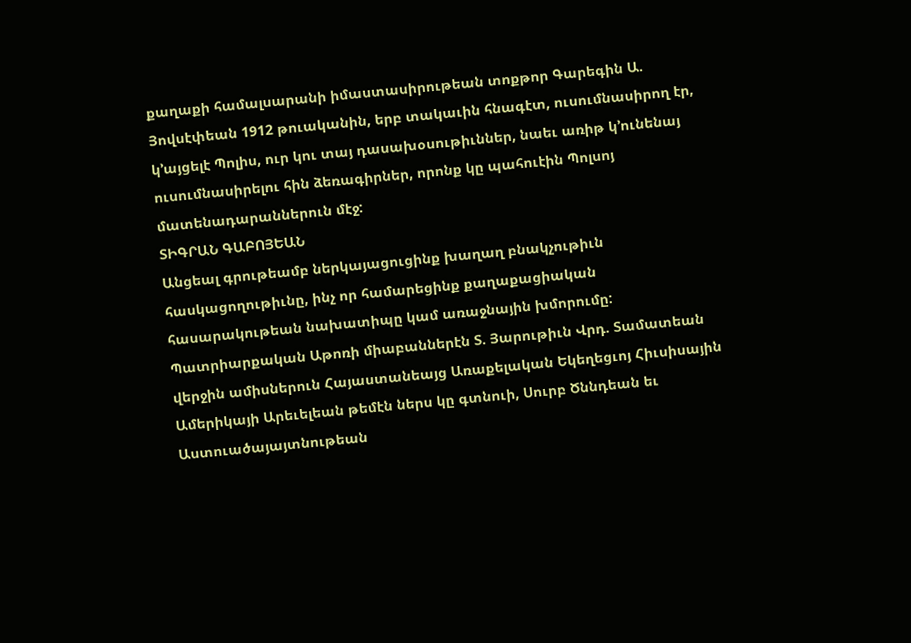քաղաքի համալսարանի իմաստասիրութեան տոքթոր Գարեգին Ա. Յովսէփեան 1912 թուականին, երբ տակաւին հնագէտ, ուսումնասիրող էր, կ՚այցելէ Պոլիս, ուր կու տայ դասախօսութիւններ, նաեւ առիթ կ՚ունենայ ուսումնասիրելու հին ձեռագիրներ, որոնք կը պահուէին Պոլսոյ մատենադարաններուն մէջ:
ՏԻԳՐԱՆ ԳԱԲՈՅԵԱՆ
Անցեալ գրութեամբ ներկայացուցինք խաղաղ բնակչութիւն հասկացողութիւնը, ինչ որ համարեցինք քաղաքացիական հասարակութեան նախատիպը կամ առաջնային խմորումը:
Պատրիարքական Աթոռի միաբաններէն Տ. Յարութիւն Վրդ. Տամատեան վերջին ամիսներուն Հայաստանեայց Առաքելական Եկեղեցւոյ Հիւսիսային Ամերիկայի Արեւելեան թեմէն ներս կը գտնուի, Սուրբ Ծննդեան եւ Աստուածայայտնութեան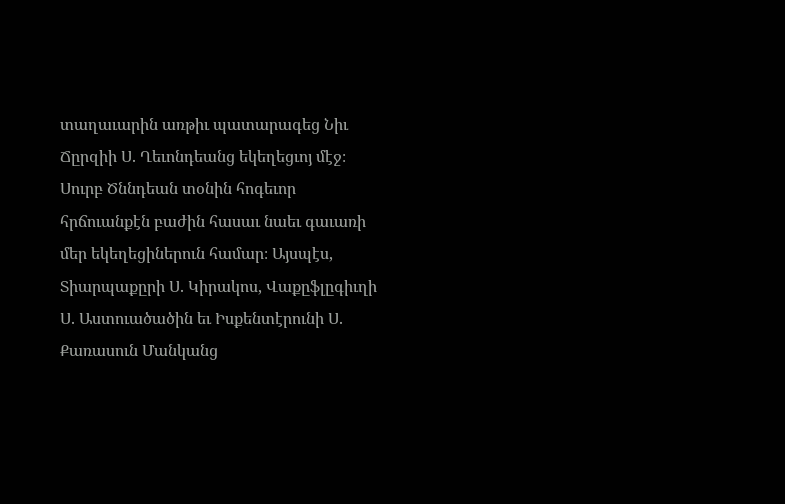տաղաւարին առթիւ պատարագեց Նիւ Ճըրզիի Ս. Ղեւոնդեանց եկեղեցւոյ մէջ։
Սուրբ Ծննդեան տօնին հոգեւոր հրճուանքէն բաժին հասաւ նաեւ գաւառի մեր եկեղեցիներուն համար։ Այսպէս, Տիարպաքըրի Ս. Կիրակոս, Վաքըֆլըգիւղի Ս. Աստուածածին եւ Իսքենտէրունի Ս. Քառասուն Մանկանց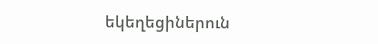եկեղեցիներուն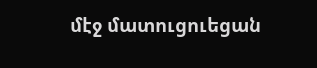մէջ մատուցուեցան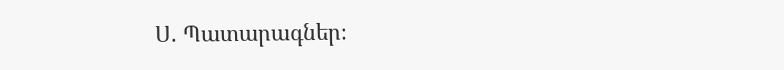Ս. Պատարագներ։